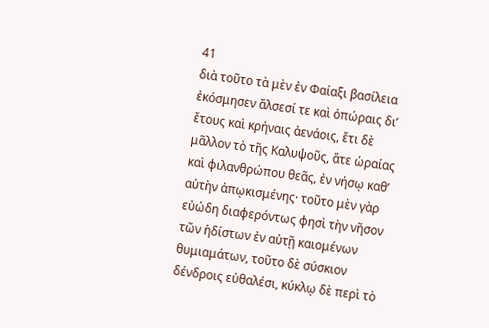41
διὰ τοῦτο τὰ μὲν ἐν Φαίαξι βασίλεια ἐκόσμησεν ἄλσεσί τε καὶ ὀπώραις διʼ ἔτους καὶ κρήναις ἀενάοις, ἔτι δὲ μᾶλλον τὸ τῆς Καλυψοῦς, ἅτε ὡραίας καὶ φιλανθρώπου θεᾶς, ἐν νήσῳ καθʼ αὑτὴν ἀπῳκισμένης· τοῦτο μὲν γὰρ εὐώδη διαφερόντως φησὶ τὴν νῆσον τῶν ἡδίστων ἐν αὐτῇ καιομένων θυμιαμάτων, τοῦτο δὲ σύσκιον δένδροις εὐθαλέσι, κύκλῳ δὲ περὶ τὸ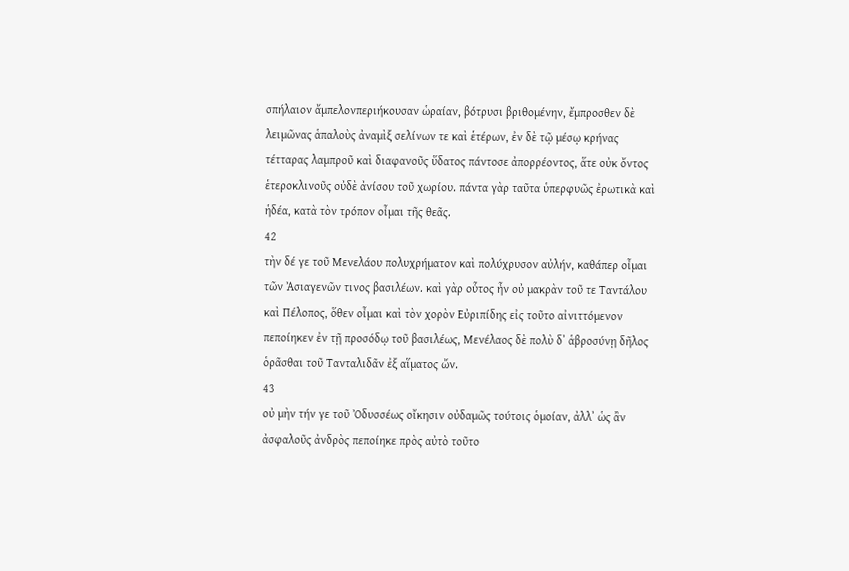σπήλαιον ἄμπελονπεριήκουσαν ὡραίαν, βότρυσι βριθομένην, ἔμπροσθεν δὲ λειμῶνας ἁπαλοὺς ἀναμὶξ σελίνων τε καὶ ἑτέρων, ἐν δὲ τῷ μέσῳ κρήνας τέτταρας λαμπροῦ καὶ διαφανοῦς ὕδατος πάντοσε ἀπορρέοντος, ἅτε οὐκ ὄντος ἑτεροκλινοῦς οὐδὲ ἀνίσου τοῦ χωρίου. πάντα γὰρ ταῦτα ὑπερφυῶς ἐρωτικὰ καὶ ἡδέα, κατὰ τὸν τρόπον οἶμαι τῆς θεᾶς.
42
τὴν δέ γε τοῦ Μενελάου πολυχρήματον καὶ πολύχρυσον αὐλήν, καθάπερ οἶμαι τῶν Ἀσιαγενῶν τινος βασιλέων. καὶ γὰρ οὗτος ἦν οὐ μακρὰν τοῦ τε Ταντάλου καὶ Πέλοπος, ὅθεν οἶμαι καὶ τὸν χορὸν Εὐριπίδης εἰς τοῦτο αἰνιττόμενον πεποίηκεν ἐν τῇ προσόδῳ τοῦ βασιλέως, Μενέλαος δὲ πολὺ δʼ ἁβροσύνῃ δῆλος ὁρᾶσθαι τοῦ Τανταλιδᾶν ἐξ αἵματος ὤν.
43
οὐ μὴν τήν γε τοῦ Ὀδυσσέως οἴκησιν οὐδαμῶς τούτοις ὁμοίαν, ἀλλʼ ὡς ἂν ἀσφαλοῦς ἀνδρὸς πεποίηκε πρὸς αὐτὸ τοῦτο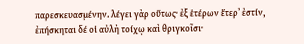παρεσκευασμένην. λέγει γὰρ οὕτως· ἐξ ἑτέρων ἕτερʼ ἐστίν, ἐπήσκηται δέ οἱ αὐλὴ τοίχῳ καὶ θριγκοῖσι·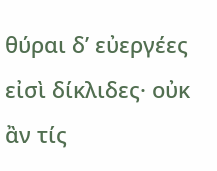θύραι δʼ εὐεργέες εἰσὶ δίκλιδες· οὐκ ἂν τίς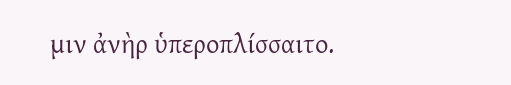μιν ἀνὴρ ὑπεροπλίσσαιτο.